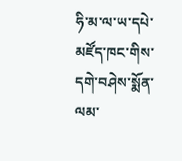ཧི་མ་ལ་ཡ་དཔེ་མཛོད་ཁང་གིས་དགེ་བཤེས་སྨོན་ལམ་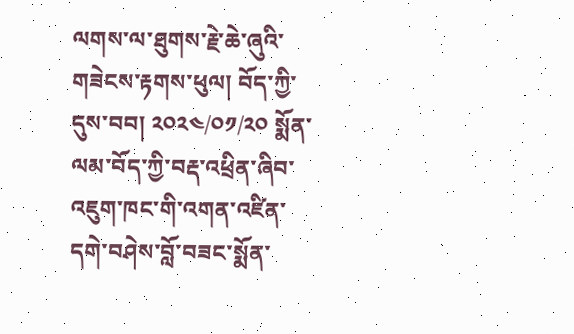ལགས་ལ་ཐུགས་རྗེ་ཆེ་ཞུའི་གཟེངས་རྟགས་ཕུལ། བོད་ཀྱི་དུས་བབ། ༢༠༢༤/༠༡/༢༠ སྨོན་ལམ་བོད་ཀྱི་བརྡ་འཕྲིན་ཞིབ་འཇུག་ཁང་གི་འགན་འཛིན་དགེ་བཤེས་བློ་བཟང་སྨོན་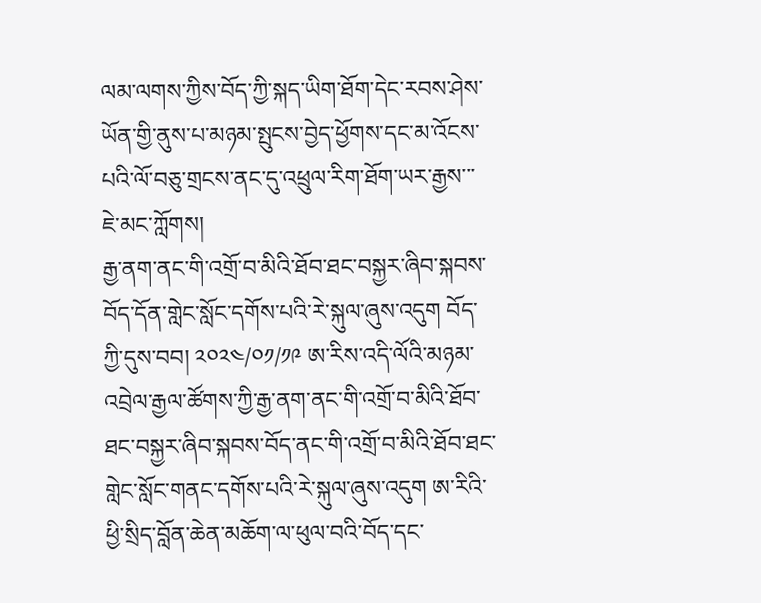ལམ་ལགས་ཀྱིས་བོད་ཀྱི་སྐད་ཡིག་ཐོག་དེང་རབས་ཤེས་ཡོན་གྱི་ནུས་པ་མཉམ་སྤུངས་བྱེད་ཕྱོགས་དང་མ་འོངས་པའི་ལོ་བཅུ་གྲངས་ནང་དུ་འཕྲུལ་རིག་ཐོག་ཡར་རྒྱས་་་ ཇེ་མང་ཀློགས།
རྒྱ་ནག་ནང་གི་འགྲོ་བ་མིའི་ཐོབ་ཐང་བསྐྱར་ཞིབ་སྐབས་བོད་དོན་གླེང་སློང་དགོས་པའི་རེ་སྐུལ་ཞུས་འདུག བོད་ཀྱི་དུས་བབ། ༢༠༢༤/༠༡/༡༩ ཨ་རིས་འདི་ལོའི་མཉམ་འབྲེལ་རྒྱལ་ཚོགས་ཀྱི་རྒྱ་ནག་ནང་གི་འགྲོ་བ་མིའི་ཐོབ་ཐང་བསྐྱར་ཞིབ་སྐབས་བོད་ནང་གི་འགྲོ་བ་མིའི་ཐོབ་ཐང་གླེང་སློང་གནང་དགོས་པའི་རེ་སྐུལ་ཞུས་འདུག ཨ་རིའི་ཕྱི་སྲིད་བློན་ཆེན་མཆོག་ལ་ཕུལ་བའི་བོད་དང་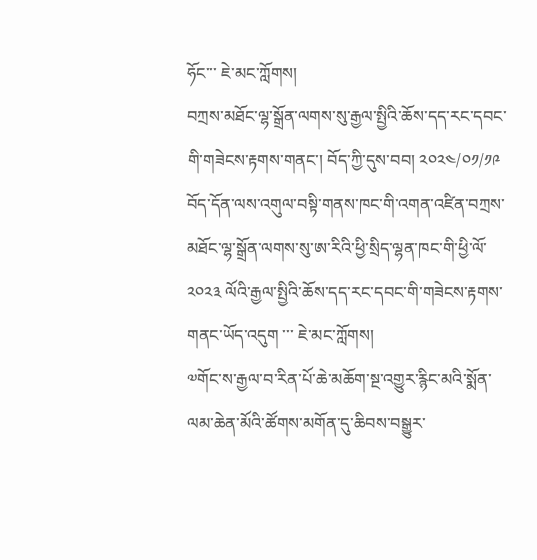ཧོང་་་ ཇེ་མང་ཀློགས།
བཀྲས་མཐོང་ལྷ་སྒྲོན་ལགས་སུ་རྒྱལ་སྤྱིའི་ཆོས་དད་རང་དབང་གི་གཟེངས་རྟགས་གནང་། བོད་ཀྱི་དུས་བབ། ༢༠༢༤/༠༡/༡༩ བོད་དོན་ལས་འགུལ་བསྟི་གནས་ཁང་གི་འགན་འཛིན་བཀྲས་མཐོང་ལྷ་སྒྲོན་ལགས་སུ་ཨ་རིའི་ཕྱི་སྲིད་ལྷན་ཁང་གི་ཕྱི་ལོ་ ༢༠༢༣ ལོའི་རྒྱལ་སྤྱིའི་ཆོས་དད་རང་དབང་གི་གཟེངས་རྟགས་གནང་ཡོད་འདུག ་་་ ཇེ་མང་ཀློགས།
༧གོང་ས་རྒྱལ་བ་རིན་པོ་ཆེ་མཆོག་སྔ་འགྱུར་རྙིང་མའི་སྨོན་ལམ་ཆེན་མོའི་ཚོགས་མགོན་དུ་ཆིབས་བསྒྱུར་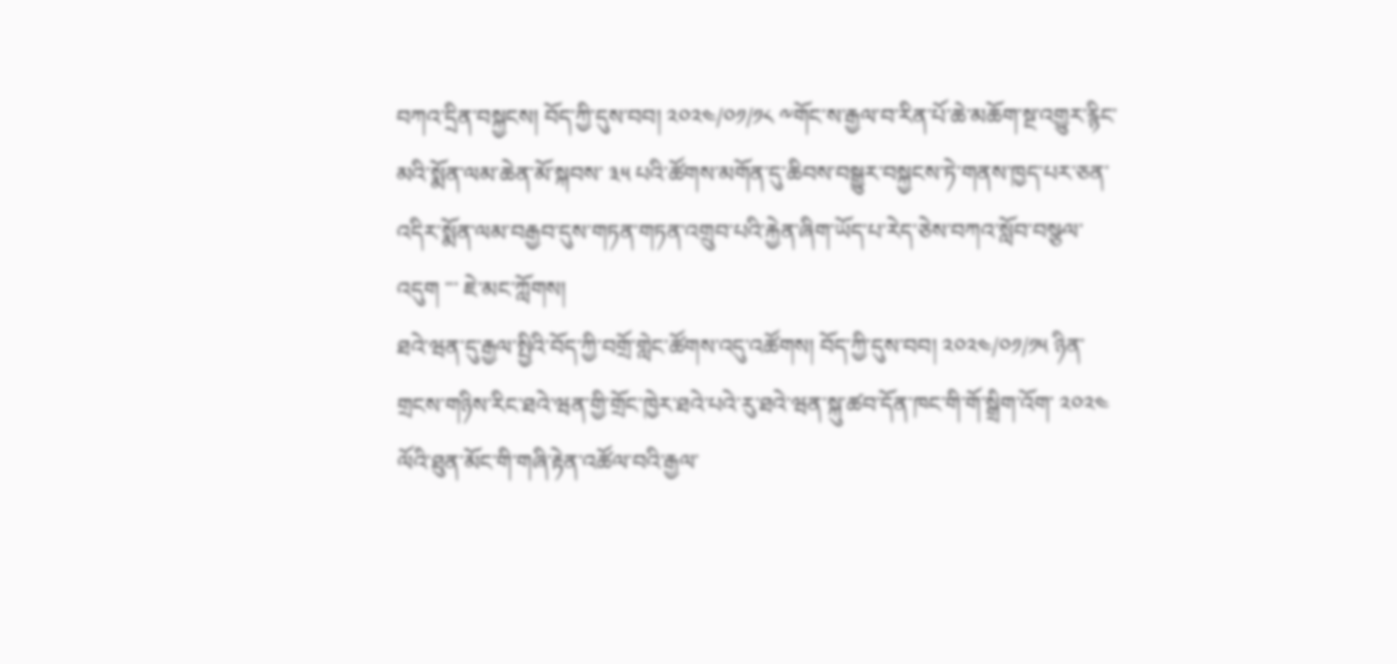བཀའ་དྲིན་བསྐྱངས། བོད་ཀྱི་དུས་བབ། ༢༠༢༤/༠༡/༡༨ ༸གོང་ས་རྒྱལ་བ་རིན་པོ་ཆེ་མཆོག་སྔ་འགྱུར་རྙིང་མའི་སྨོན་ལམ་ཆེན་མོ་སྐབས་ ༣༥ པའི་ཚོགས་མགོན་དུ་ཆིབས་བསྒྱུར་བསྐྱངས་ཏེ་གནས་ཁྱད་པར་ཅན་འདིར་སྨོན་ལམ་བརྒྱབ་དུས་གཏན་གཏན་འགྲུབ་པའི་རྐྱེན་ཞིག་ཡོད་པ་རེད་ཅེས་བཀའ་སློབ་བསྩལ་འདུག ་་་ ཇེ་མང་ཀློགས།
ཐའེ་ཝན་དུ་རྒྱལ་སྤྱིའི་བོད་ཀྱི་བགྲོ་གླེང་ཚོགས་འདུ་འཚོགས། བོད་ཀྱི་དུས་བབ། ༢༠༢༤/༠༡/༡༥ ཉིན་གྲངས་གཉིས་རིང་ཐའེ་ཝན་གྱི་གྲོང་ཁྱེར་ཐའེ་པའེ་རུ་ཐའེ་ཝན་སྐུ་ཚབ་དོན་ཁང་གི་གོ་སྒྲིག་འོག་ ༢༠༢༤ ལོའི་ཐུན་མོང་གི་གཞི་རྟེན་འཚོལ་བའི་རྒྱལ་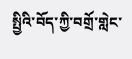སྤྱིའི་བོད་ཀྱི་བགྲོ་གླེང་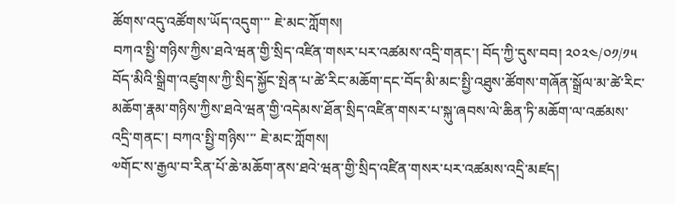ཚོགས་འདུ་འཚོགས་ཡོད་འདུག་་་ ཇེ་མང་ཀློགས།
བཀའ་སྤྱི་གཉིས་ཀྱིས་ཐའེ་ཝན་གྱི་སྲིད་འཛིན་གསར་པར་འཚམས་འདྲི་གནང་། བོད་ཀྱི་དུས་བབ། ༢༠༢༤/༠༡/༡༥ བོད་མིའི་སྒྲིག་འཛུགས་ཀྱི་སྲིད་སྐྱོང་སྤེན་པ་ཚེ་རིང་མཆོག་དང་བོད་མི་མང་སྤྱི་འཐུས་ཚོགས་གཞོན་སྒྲོལ་མ་ཚེ་རིང་མཆོག་རྣམ་གཉིས་ཀྱིས་ཐའེ་ཝན་གྱི་འདེམས་ཐོན་སྲིད་འཛིན་གསར་པ་སྐུ་ཞབས་ལེ་ཆིན་ཏི་མཆོག་ལ་འཚམས་འདྲི་གནང་། བཀའ་སྤྱི་གཉིས་་་ ཇེ་མང་ཀློགས།
༧གོང་ས་རྒྱལ་བ་རིན་པོ་ཆེ་མཆོག་ནས་ཐའེ་ཝན་གྱི་སྲིད་འཛིན་གསར་པར་འཚམས་འདྲི་མཛད།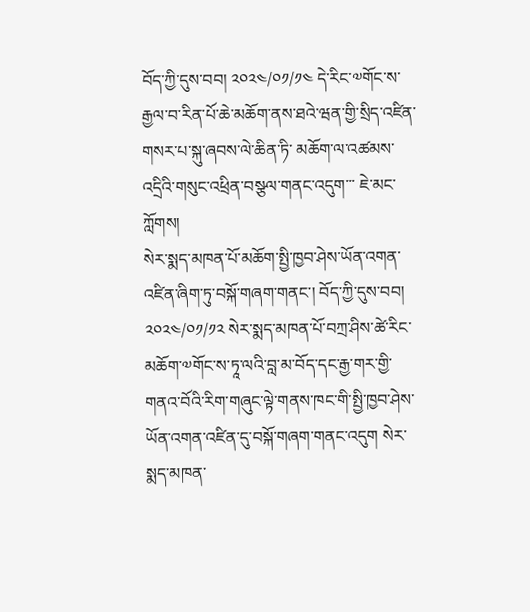བོད་ཀྱི་དུས་བབ། ༢༠༢༤/༠༡/༡༤ དེ་རིང་༧གོང་ས་རྒྱལ་བ་རིན་པོ་ཆེ་མཆོག་ནས་ཐའེ་ཝན་གྱི་སྲིད་འཛིན་གསར་པ་སྐུ་ཞབས་ལེ་ཆིན་ཏི་ མཆོག་ལ་འཚམས་འདྲིའི་གསུང་འཕྲིན་བསྩལ་གནང་འདུག་་་ ཇེ་མང་ཀློགས།
སེར་སྨད་མཁན་པོ་མཆོག་སྤྱི་ཁྱབ་ཤེས་ཡོན་འགན་འཛིན་ཞིག་ཏུ་བསྐོ་གཞག་གནང་། བོད་ཀྱི་དུས་བབ། ༢༠༢༤/༠༡/༡༢ སེར་སྨད་མཁན་པོ་བཀྲ་ཤིས་ཚེ་རིང་མཆོག་༧གོང་ས་ཏཱ་ལའི་བླ་མ་བོད་དང་རྒྱ་གར་གྱི་གནའ་བོའི་རིག་གཞུང་ལྟེ་གནས་ཁང་གི་སྤྱི་ཁྱབ་ཤེས་ཡོན་འགན་འཛིན་དུ་བསྐོ་གཞག་གནང་འདུག སེར་སྨད་མཁན་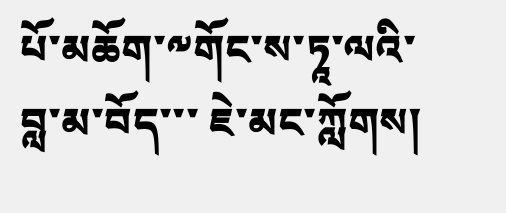པོ་མཆོག་༸གོང་ས་ཏཱ་ལའི་བླ་མ་བོད་་་ ཇེ་མང་ཀློགས།